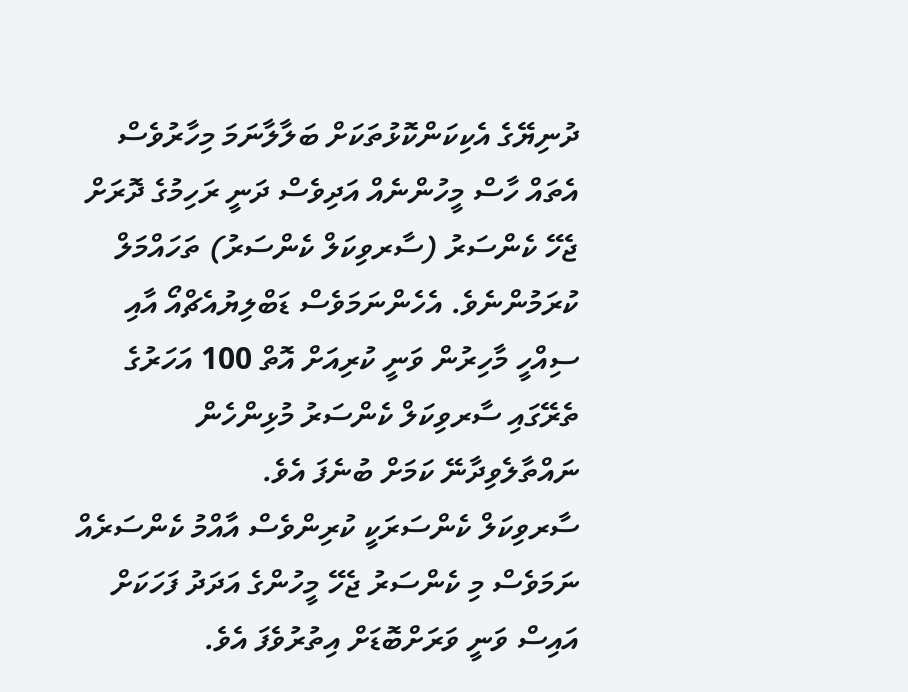ދުނިޔޭގެ އެކިކަންކޮޅުތަކަށް ބަލާލާނަމަ މިހާރުވެސް އެތައް ހާސް މީހުންނެއް އަދިވެސް ދަނީ ރަހިމުގެ ދޮރަށް ޖެހޭ ކެންސަރު (ސާރވިކަލް ކެންސަރު) ތަހައްމަލް ކުރަމުންނެވެ. އެހެންނަމަވެސް ޑަބްލިޔުއެޗްއޯ އާއި ސިއްހީ މާހިރުން ވަނީ ކުރިއަށް އޮތް 100 އަހަރުގެ ތެރޭގައި ސާރވިކަލް ކެންސަރު މުޅިންހެން ނައްތާލެވިދާނޭ ކަމަށް ބުނެފަ އެވެ.
ސާރވިކަލް ކެންސަރަކީ ކުރިންވެސް އާއްމު ކެންސަރެއް ނަމަވެސް މި ކެންސަރު ޖެހޭ މީހުންގެ އަދަދު ފަހަކަށް އައިސް ވަނީ ވަރަށްބޮޑަށް އިތުރުވެފަ އެވެ.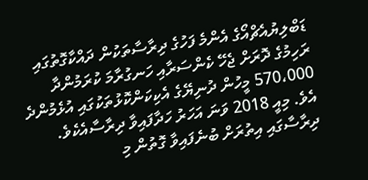ޑަބްލިޔުއެޗްއޯގެ އެންމެ ފަހުގެ ދިރާސާތަކުން ދައްކާގޮތުގައި ރަހިމުގެ ދޮރަށް ޖެހޭ ކެންސަރާއި ހަނގުރާމަ ކުރަމުންދާ 570،000 މީހުން ދުނިޔޭގެ އެކިކަންކޮޅުތަކުގައި އުޅެމުންދެ އެވެ. މިއީ 2018 ވަނަ އަހަރު ހަދާފައިވާ ދިރާސާއެކެވެ.
ދިރާސާގައި އިތުރަށް ބުނެފައިވާ ގޮތުން މި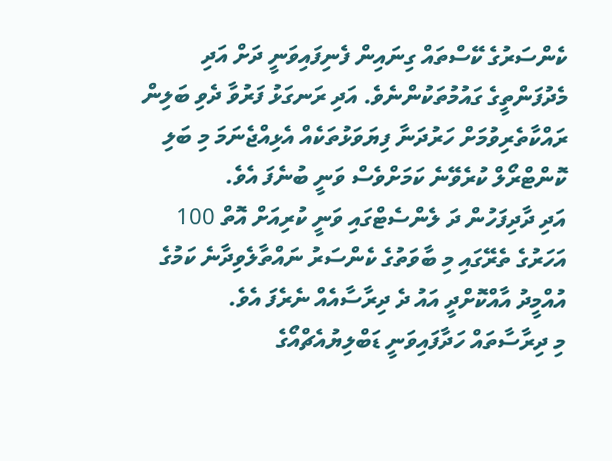ކެންސަރުގެ ކޭސްތައް ގިނައިން ފެނިފައިވަނީ ދަށް އަދި މެދުފަންތީގެ ގައުމުތަކުންނެވެ. އަދި ރަނގަޅު ފަރުވާ ދެވި ބަލިން ރައްކާތެރިވުމަށް ހަރުދަނާ ފިޔަވަޅުތަކެއް އެޅިއްޖެނަމަ މި ބަލި ކޮންޓްރޯލް ކުރެވޭނެ ކަމަށްވެސް ވަނީ ބުނެފަ އެވެ.
އަދި ދާދިފަހުން ދަ ލެންސެޓްގައި ވަނީ ކުރިއަށް އޮތް 100 އަހަރުގެ ތެރޭގައި މި ބާވަތުގެ ކެންސަރު ނައްތާލެވިދާނެ ކަމުގެ އުއްމީދު އާއްކޮށްދީ އައު ދެ ދިރާސާއެއް ނެރެފަ އެވެ.
މި ދިރާސާތައް ހަދާފައިވަނީ ޑަބްލިޔުއެޗްއޯގެ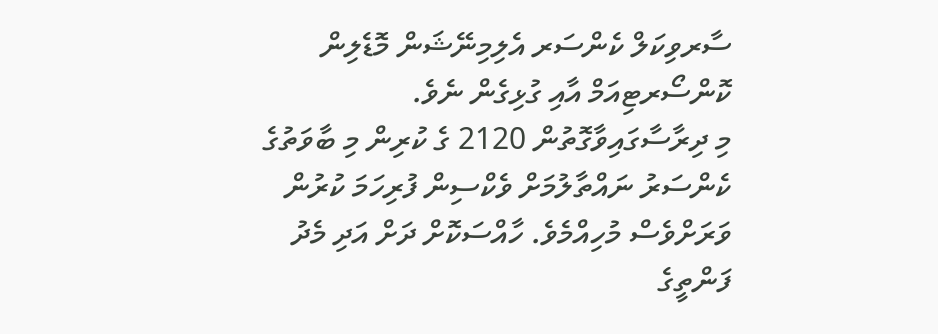ސާރވިކަލް ކެންސަރ އެލިމިނޭޝަން މޮޑެލިން ކޮންސޯރޓިއަމް އާއި ގުޅިގެން ނެވެ.
މި ދިރާސާގައިވާގޮތުން 2120 ގެ ކުރިން މި ބާވަތުގެ ކެންސަރު ނައްތާލުމަށް ވެކްސިން ފުރިހަމަ ކުރުން ވަރަށްވެސް މުހިއްމެވެ. ހާއްސަކޮށް ދަށް އަދި މެދު ފަންތީގެ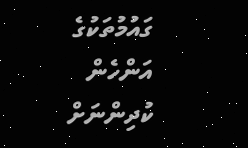ގައުމުތަކުގެ އަންހެން ކުދިންނަށް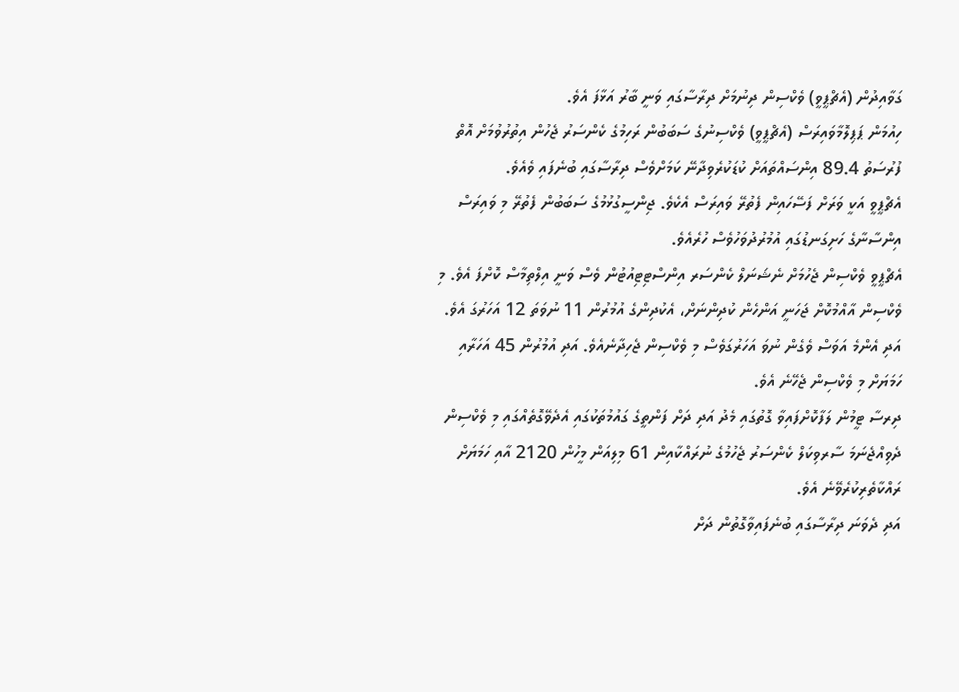ގަވާއިދުން (އެޗްޕީވީ) ވެކްސިން ދިނުމަށް ދިރާސާގައި ވަނީ ބާރު އަޅާފަ އެވެ.
ހިއުމަން ޕަޕިލޮމާވައިރަސް (އެޗްޕީވީ) ވެކްސިނުގެ ސަބަބުން ރަހިމުގެ ކެންސަރު ޖެހުން އިތުރުވުމަށް އޮތް ފުރުސަތު 89.4 އިންސައްތައަށް ކުޑަކުރެވިދާނޭ ކަމަށްވެސް ދިރާސާގައި ބުނެފައި ވެއެވެ.
އެޗްޕީވީ އަކީ ވަރަށް ފަސޭހައިން ފެތުރޭ ވައިރަސް އެކެވެ. ޖިންސީގުޅުމުގެ ސަބަބުން ފެތުރޭ މި ވައިރަސް އިންސާނާގެ ހަށިގަނޑުގައި އުމުރުދުވަހުވެސް ހުރެއެވެ.
އެޗްޕީވީ ވެކްސިން ޖެހުމަށް ނެޝަނަލް ކެންސަރ އިންސްޓިޓިއުޓުން ވެސް ވަނީ އިލްތިމާސް ކޮށްފަ އެވެ. މި ވެކްސިން އާއްމުކޮށް ޖަހަނީ އަންހެން ކުދިންނަށް، އެކުދިންގެ އުމުރުން 11 ނުވަތަ 12 އަހަރުގަ އެވެ. އަދި އެންމެ އަވަސް ވެގެން ނުވަ އަހަރުގަވެސް މި ވެކްސިން ޖެހިދާނެއެވެ. އަދި އުމުރުން 45 އަހަރާއި ހަމަޔަށް މި ވެކްސިން ޖެހޭނެ އެވެ.
ދިރސާ ޓީމުން ލަފާކޮށްފައިވާ ގޮތުގައި މެދު އަދި ދަށް ފަންތީގެ ގައުމުތަކުގައި އެދެވޭގޮތެއްގައި މި ވެކްސިން ދެވިއްޖެނަމަ ސާރވިކަލް ކެންސަރު ޖެހުމުގެ ނުރައްކާއިން 61 މިލިއަން މީހުން 2120 އާއި ހަމަޔަށް ރައްކާތެރިކުރެވޭނެ އެވެ.
އަދި ދެވަނަ ދިރާސާގައި ބުނެފައިވާގޮތުން ދަށް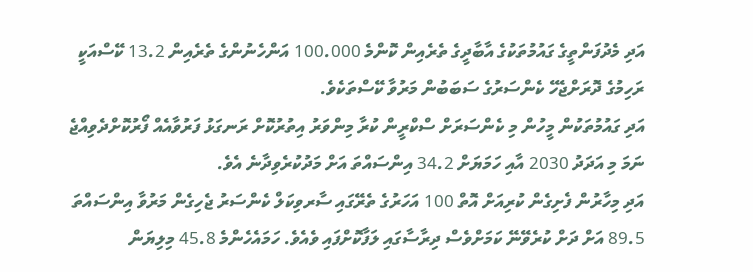އަދި މެދުފަންތީގެ ގައުމުތަކުގެ އާބާދީގެ ތެރެއިން ކޮންމެ 100.000 އަންހެނުންގެ ތެރެއިން 13.2 ކޭސްއަކީ ރަހިމުގެ ދޮރަށްޖެހޭ ކެންސަރުގެ ސަބަބުން މަރުވާ ކޭސްތަކެވެ.
އަދި ގައުމުތަކުން މީހުން މި ކެންސަރަށް ސްކްރީން ކުރާ މިންވަރު އިތުރުކޮށް ރަނގަޅު ފަރުވާއެއް ފޯރުކޮށްދެވިއްޖެ ނަމަ މި އަދަދު 2030 އާއި ހަމަޔަށް 34.2 އިންސައްތަ އަށް މަދުކުރެވިދާނެ އެވެ.
އަދި މިހާރުން ފެށިގެން ކުރިއަށް އޮތް 100 އަހަރުގެ ތެރޭގައި ސާރވިކަލް ކެންސަރު ޖެހިގެން މަރުވާ އިންސައްތަ 89.5 އަށް ދަށް ކުރެވޭނޭ ކަމަށްވެސް ދިރާސާގައި ލަފާކޮށްފައި ވެއެވެ. ހަމައެހެންމެ 45.8 މިލިޔަން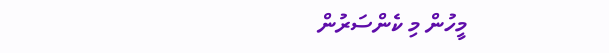މީހުން މި ކެންސަރުން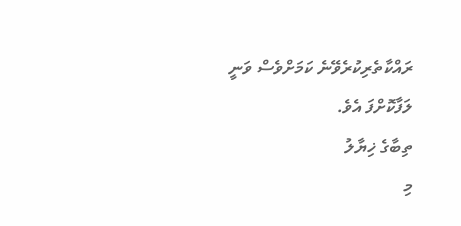ރައްކާތެރިކުރެވޭނެ ކަމަށްވެސް ވަނީ ލަފާކޮށްފަ އެވެ.
ތިބާގެ ޚިޔާލު
މި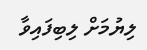ލިޔުމަށް ލިބިފައިވާ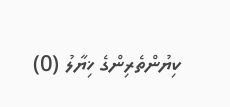ކިޔުންތެރިންގެ ޚިޔާލު (0)